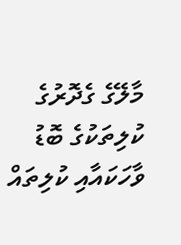މާލޭގެ ގެދޮރުގެ ކުލިތަކުގެ ބޮޑު ވާހަކައާއި ކުލިތައް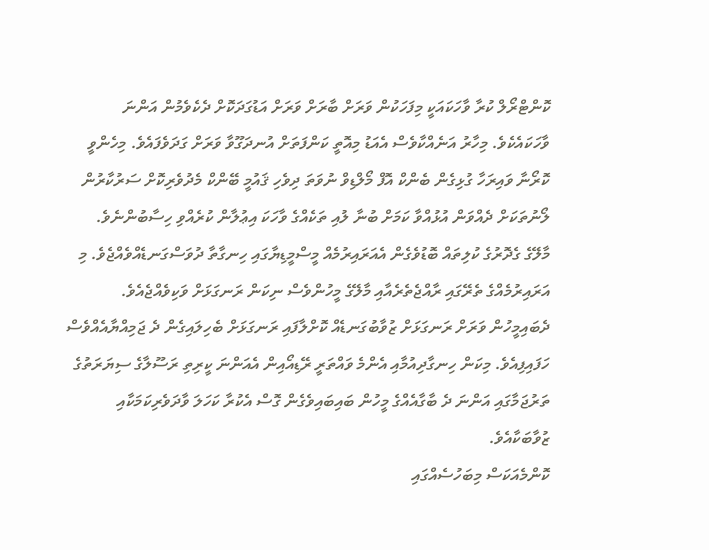ކޮންޓްރޯލް ކުރާ ވާހަކައަކީ މިފަހަކުން ވަރަށް ބާރަށް ވަރަށް އަޑުގަދަކޮށް ދެކެވެމުން އަންނަ ވާހަކައެކެވެ. މިހާރު އަނެއްކާވެސް އެއަޑު މިއޮތީ ކަންފަތަށް އުނދަގޫވާ ވަރަށް ގަދަވެފައެވެ. މިހެންވީ ކޮރޯނާ ވައިރަހާ ގުޅިގެން ބެންކް އޮފް މޯލްޑިވް ނުވަތަ ދިވެހި ޤައުމީ ބޭންކް މެދުވެރިކޮށް ސަރުކާރުން ލޯނުތަކަށް ދެއްވަން އުޅުއްވާ ކަމަށް ބުނާ ލުއި ތަކެއްގެ ވާހަކަ އިޢުލާން ކުރެއްވި ހިސާބުންނެވެ.
މާލޭގެ ގެދޮރުގެ ކުލިތައް ބޮޑުވެގެން އެއަރައިރުމެއް މީސްމީޑިޔާގައި ހިނގާތާ ދުވަސްގަނޑެއްވެއްޖެވެ. މި އަރައިރުމެއްގެ ތެރޭގައި ރާއްޖެތެރެއާއި މާލޭގެ މީހުންވެސް ނިކަން ރަނގަޅަށް ވަކިވެއްޖެއެވެ. ދެބައިމީހުން ވަރަށް ރަނގަޅަށް ޒުވާބުގަނޑެއް ކޮށްލާފައި ރަނގަޅަށް ބެހިލައިގެން ދެ ޖަމިއްޔާއެއްވެސް ހަފައިފިއެވެ. މިކަން ހިނގާދިއުމާއި އެންމެ ވައްތަރީ ރޭޑިއޯއިން އެއަންނަ ކީރިތި ރަސޫލާގެ ސިޔަރަތުގެ ތަރުޖަމާގައި އަންނަ ދެ ބާގާއެއްގެ މީހުން ބައިބައިވެގެން ގޮސް އެކުރާ ކަހަލަ ވާދަވެރިކަމަކާއި ޒުވާބަކާއެވެ.
ކޮންމެއަކަސް މިބަހުސެއްގައި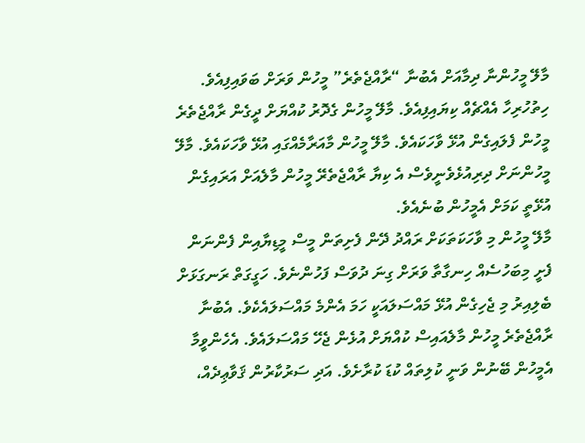މާލޭ މީހުންނާ ދިމާއަށް އެބުނާ “ރާއްޖެތެރެ” މީހުން ވަރަށް ބަވައިފިއެވެ. ހިތުހުރިހާ އެއްޗެއް ކިޔައިފިއެވެ. މާލޭ މީހުން ގެދޮރު ކުއްޔަށް ދީގެން ރާއްޖެތެރެ މީހުން ފެލައިގެން އުޅޭ ވާހަކައެވެ. މާލޭ މީހުން މާއަރާމެއްގައި އުޅޭ ވާހަކައެވެ. މާލޭ މީހުންނަށް ދިރިއުޅެވެނީވެސް އެ ކިޔާ ރާއްޖެތެރޭ މީހުން މާލެއަށް އަރައިގެން އުޅޭތީ ކަމަށް އެމީހުން ބުނެއެވެ.
މާލޭ މީހުން މި ވާހަކަތަކަށް ރައްދު ދޭން ފެށިތަން މީސް މީޑިޔާއިން ފެންނަން ފެށީ މިބަހުސެއް ހިނގާތާ ވަރަށް ގިނަ ދުވަސް ފަހުންނެވެ. ހަގީގަތް ރަނގަޅަށް ބެލިއިރު މި ޖެހިގެން އުޅޭ މައްސަލައަކީ ހަމަ އެންމެ މައްސަލައެކެވެ. އެބުނާ ރާއްޖެތެރެ މީހުން މާލެއައިސް ކުއްޔަށް އުޅެން ޖެހޭ މައްސަލައެވެ. އެހެންވީމާ އެމީހުން ބޭނުން ވަނީ ކުލިތައް ކުޑަ ކުރާށެވެ. އަދި ސަރުކާރުން ޤަވާޢިދެއް،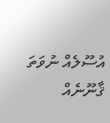އުސޫލެއް ނުވަތަ ޤާނޫނެއް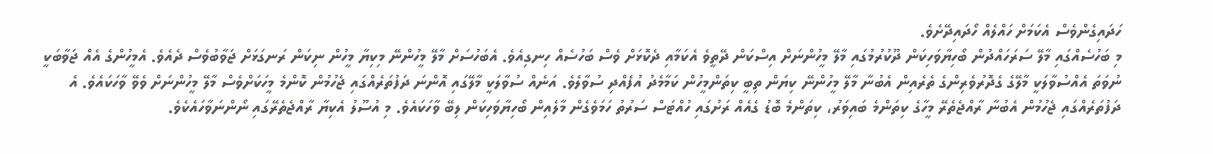ހަދައިގެންވެސް އެކަމަށް ހައްލެއް ހޯދައިދޭށެވެ.
މި ބަހުސެއްގައި މާލޭ ސަރަހައްދުން ބޯހިޔާވަހިކަން ދޫކުރުމުގައި މާލޭ މީހުންނަށް އިސްކަން ދޭތީވެ އެކަމާއި ދެކޮޅަށް ވެސް ބަހުސެއް ހިނގިއެވެ. އެބަހުސަށް މާލޭ މީހުންނޭ މިކިޔާ މީހުން ނިކަން ރަނގަޅަށް ޖަވާބުވެސް ދެއެވެ. އެމީހުންގެ އެއް ޖަވާބަކީ ނުވަތަ އެއްސުވާލަކީ މާލޭގެ ގެދޮރުވެރިންގެ ތެރެއިން އެބުނާ މާލޭ މީހުންނޭ ކިޔަން ތިބީ ކިތަންމީހުން ކަމާމެދު އުފެއްދި ސުވާލެވެ. އަނެއް ސުވާލަކީ މާލޭގައި އޮންނަ ދަފުތަރެއްގައި ޖެހުމުން ކޮންމެ މީހަކަށްވެސް މާލޭ މީހުންނަށް ވެވޭ ވާހަކައެވެ. އެ ދަފުތަރެއްގައި ޖެހުމުން އެބުނާ ރާއްޖެތެރޭ މީހާގެ ކިތަންމެ ބައިވަރު، ކިތަންމެ ބޮޑު ގެއެއް ރަށުގައި ހުއްޓަސް ސަރުތު ހަމަވެގެން މާލެއިން ބޯހިޔާވަހިކަން ލިބޭ ވާހަކައެވެ. މި އުސޫލު އެކިޔާ ރާއްޖެތެރޭގައި ނޯންނަވާހައެކެވެ.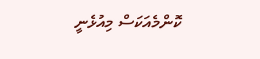ކޮންމެއަކަސް މިއުޅެނީ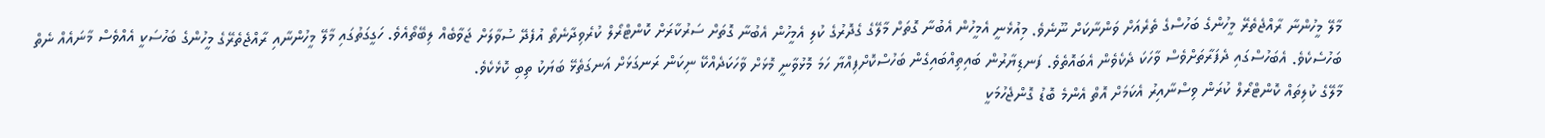މާލޭ މީހުންނާ ރާއްޖެތެރޭ މީހުންގެ ބަހުސްގެ ތެރެއަށް ވަންނާކަށް ނޫނެވެ. މިއުޅެނީ އެމީހުން އެބުނާ ގޮތަށް މާލޭގެ ގެދޮރުގެ ކުލި އެމީހުން އެބުނާ ގޮތަށް ސަރުކާރަށް ކޮންޓްރޯލް ކުރެވިދާނެތޯ އުފެދޭ ސުވާލަށް ޖަވާބެއް ލިބޭތޯއެވެ. ހަގީގަތުގައި މާލޭ މީހުންނާއި ރާއްޖެތެރޭގެ މީހުންގެ ބަހުސަކީ އެއްވެސް މާނައެއް ނެތް ބަހުސެކެވެ. އެބަހުސްގައި ދެފަރާތަށްވެސް ވާހަކަ ދެކެވެން އެބައޮތެވެ. ފަނޑިޔާރުން ބައިތިއްބައިގެން ބަހުސްކޮށްފިއްޔާ ހަމަ މޮޅުވާނީ މޮޅަށް ވާހަކަދެއްކޭ ނިކަން ރަނގަޅަށް އަނގަތެޅޭ ބަޔަކު ތިބި ކޮޅެކެވެ.
މާލޭގެ ކުލިތައް ކޮންޓްރޯލް ކުރަން ވިސްނާއިރު އެކަމަށް އޮތް އެންމެ ބޮޑު ގޮންޖެހުމަކީ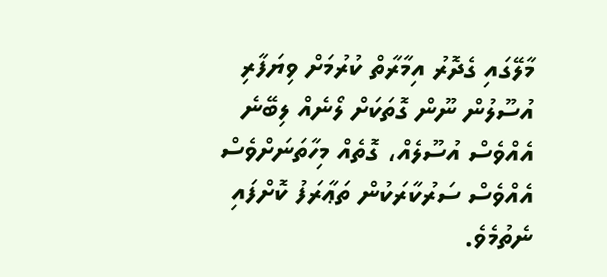މާލޭގައި ގެދޮރު އިމާރާތް ކުރުމަށް ވިޔަފާރި އުސޫލުން ނޫން ގޮތަކަށް ލޯނެއް ލިބޭނެ އެއްވެސް އުސޫލެއް، ގޮތެއް މިހާތަނަށްވެސް އެއްވެސް ސަރުކާރަކުން ތަޢާރަފު ކޮށްފައި ނެތުމެވެ.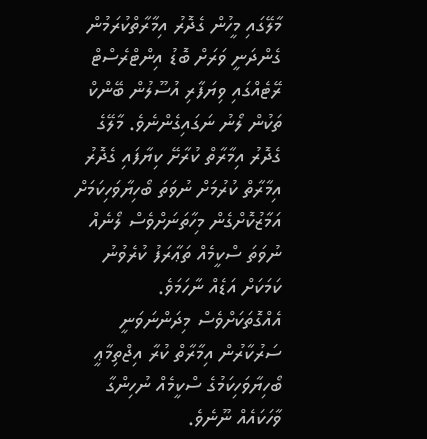މާލޭގައި މީހުން ގެދޮރު އިމާރާތްކުރަމުން ގެންދަނީ ވަރަށް ބޮޑު އިންޓްރެސްޓް ރޭޓެއްގައި ވިޔަފާރި އުސޫލުން ބޭންކް ތަކުން ލޯނު ނަގައިގެންނެވެ. މާލޭގެ ގެދޮރު އިމާރާތް ކުރާށޭ ކިޔާފައި ގެދޮރު އިމާރާތް ކުރުމަށް ނުވަތަ ބޯހިޔާވަހިކަމަށް އަމާޒުކޮށްގެން މިހާތަނަށްވެސް ލޯނެއް ނުވަތަ ސްކީމެއް ތަޢާރަފު ކުރެވުނު ކަމަކަށް އަޑެއް ނާހަމަވެ.
އެއްގޮތަކަށްވެސް މިދަންނަވަނީ ސަރުކާރުން އިމާރާތް ކުރާ އިޖްތިމާޢީ ބޯހިޔާވަހިކަމުގެ ސްކީމެއް ނުހިންގާ ވާހަކައެއް ނޫނެވެ.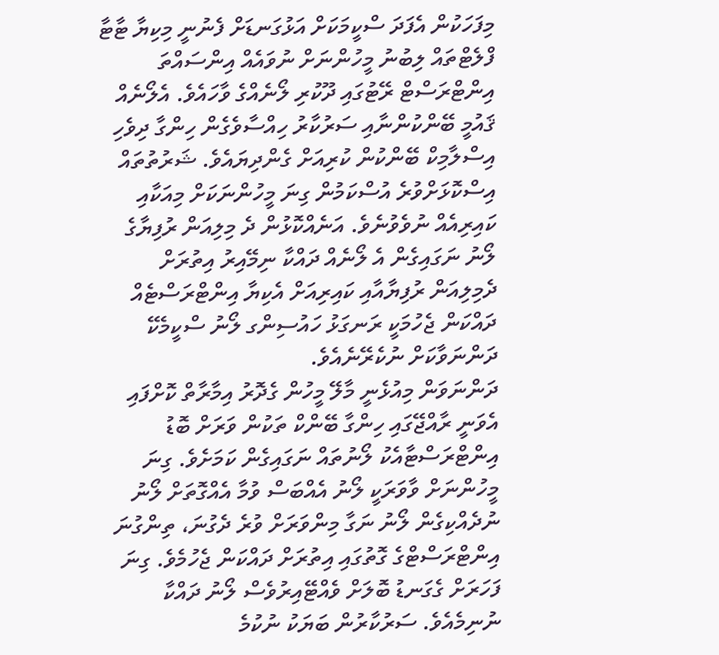މިފަހަކުން އެފަދަ ސްކީމަކަށް އަޅުގަނޑަށް ފެނުނީ މިކިޔާ ޓާޓާ ފްލެޓްތައް ލިބުނު މީހުންނަށް ނުވައެއް އިންސައްތަ އިންޓްރަސްޓް ރޭޓުގައި ދޫކުރި ލޯނެއްގެ ވާހައެވެ. އެލޯނެއް ޤައުމީ ބޭންކުންނާއި ސަރުކާރު ހިއްސާވެގެން ހިންގާ ދިވެހި އިސްލާމިކް ބޭންކުން ކުރިއަށް ގެންދިޔައެވެ. ޝަރުތުތައް އިސްކޮޅަށްވުރެ އުސްކަމުން ގިނަ މީހުންނަކަށް މިއަކާއި ކައިރިއެއް ނުވެވުނެވެ. އަނެއްކޮޅުން ދެ މިލިއަން ރުފިޔާގެ ލޯނު ނަގައިގެން އެ ލޯނެއް ދައްކާ ނިމޭއިރު އިތުރަށް ދެމިލިއަން ރުފިޔާއާއި ކައިރިއަށް އެކިޔާ އިންޓްރަސްޓެއް ދައްކަން ޖެހުމަކީ ރަނގަޅު ހައުސިންގ ލޯނު ސްކީމެކޭ ދަންނަވާކަށް ނުކެރޭނެއެވެ.
ދަންނަވަން މިއުޅެނީ މާލޭ މީހުން ގެދޮރު އިމާރާތް ކޮށްފައި އެވަނީ ރާއްޖޭގައި ހިންގާ ބޭންކް ތަކުން ވަރަށް ބޮޑު އިންޓްރަސްޓާއެކު ލޯނުތައް ނަގައިގެން ކަމަށެވެ. ގިނަ މީހުންނަށް ވާވަރަކީ ލޯނު އެއްބަސް ވުމާ އެއްގޮތަށް ލޯނު ނުދެއްކިގެން ލޯނު ނަގާ މިންވަރަށް ވުރެ ދެގުނަ، ތިންގުނަ އިންޓްރަސްޓްގެ ގޮތުގައި އިތުރަށް ދައްކަން ޖެހުމެވެ. ގިނަ ފަހަރަށް ގެގަނޑު ބޮލަށް ވެއްޓޭއިރުވެސް ލޯނު ދައްކާ ނުނިމެއެވެ. ސަރުކާރުން ބަޔަކު ނުކުމެ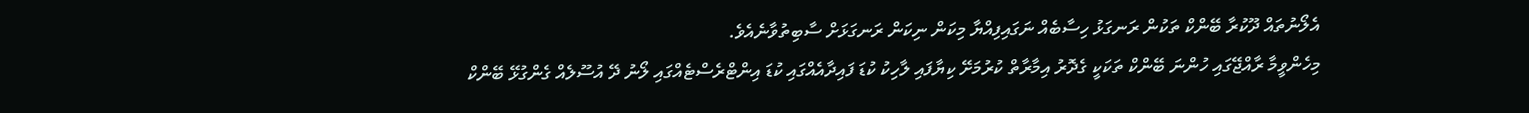އެލޯނުތައް ދޫކުރާ ބޭންކް ތަކުން ރަނގަޅު ހިސާބެއް ނަގައިފިއްޔާ މިކަން ނިކަން ރަނގަޅަށް ސާބިތުވާނެއެވެ.
މިހެންވީމާ ރާއްޖޭގައި ހުންނަ ބޭންކް ތަކަކީ ގެދޮރު އިމާރާތް ކުރުމަށޭ ކިޔާފައި ލާހިކު ކުޑަ ފައިދާއެއްގައި ކުޑަ އިންޓްރެސްޓެއްގައި ލޯނު ދޭ އުސޫލެއް ގެންގުޅޭ ބޭންކް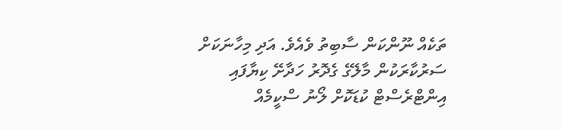ތަކެއް ނޫންކަން ސާބިތު ވެއެވެ. އަދި މިހާނަކަށް ސަރުކާރަކުން މާލޭގެ ގެދޮރު ހަދާށޭ ކިޔާފައި އިންޓްރެސްޓް ކުޑަކޮށް ލޯނު ސްކީމެއް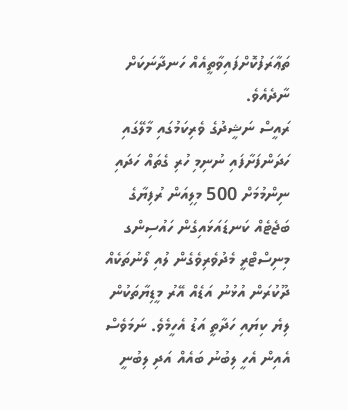ތަޢާރަފުކޮށްފައިވާތީއެއް ހަނދާނަކަށް ނާދެއެވެ.
ރައީސް ނަޝީދުގެ ވެރިކަމުގައި މާލޭގައި ހަދަންފަށާފައި ނުނިމި ހުރި ގެތައް ހަދައި ނިންމުމަށް 500 މިލިއަން ރުފިޔާގެ ބަޖެޓެއް ކަނޑައަޅައިގެން ހައުސިންގ މިނިސްޓްރީ މެދުވެރިވެގެން ލުއި ލޯނުތަކެއް ދޫކުރަން އުޅުނު އަޑެއް އޭރު މީޑިޔާތަކުން ލިޔެ ކިޔައި ހަދާތީ އަޑު އެހީމެވެ. ނަމަވެސް އެއިން އެހީ ލިބުނު ބައެއް އަދި ލިބުނީ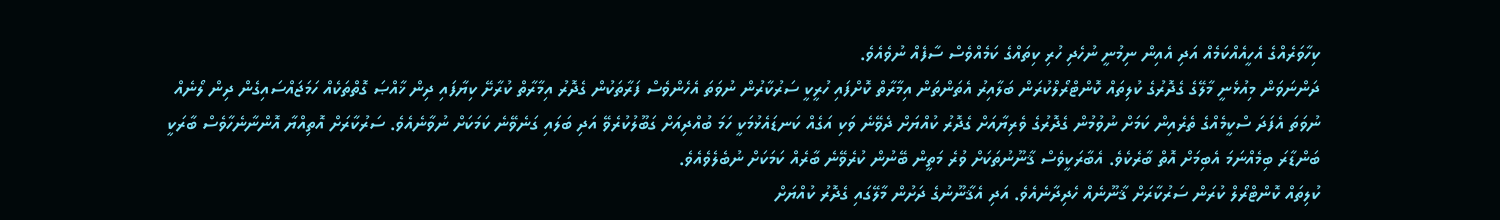ކިހާވަރެއްގެ އެހީއެއްކަމެއް އަދި އެއިން ނިމުނީ ނުހެދި ހުރި ކިތައްގެ ކަމެއްވެސް ސާފެއް ނުވެއެވެ.
ދަންނަވަން މިއުޅެނީ މާލޭގެ ގެދޮރުގެ ކުލިތައް ކޮންޓްރޯލްކުރަން ބަލާއިރު އެތަންތަން އިމާރާތް ކޮށްފައި ހުރީކީ ސަރުކާރުން ނުވަތަ އެހެންވެސް ފަރާތަކުން ގެދޮރު އިމާރާތް ކުރާށޭ ކިޔާފައި ދިން ޚާއްޞަ ގޮތްތަކެއް ހަމަޖައްސައިގެން ދިން ލޯނެއް ނުވަތަ އެފަދަ ސްކީމެއްގެ ތެރެއިން ކަމަށް ނުވުމުން ގެދޮރުގެ ވެރިޔާއަށް ގެދޮރު ކުއްޔަށް ދެވޭނެ ވަކި އަގެއް ކަނޑައެޅުމަކީ ހަމަ ބުއްދިއަށް ގަބޫލުކުރެވޭ އަދި ބަލައި ގަނެވޭނެ ކަމަކަށް ނުވާނެއެވެ. ސަރުކާރަށް އޮތިއްޔާ އޮންނާނެހާވެސް ބާރަކީ ބަންޑާރަ ބިމެއްނަމަ އެބިމަށް އޮތް ބާރެކެވެ. އެބާރަކީވެސް ޤާނޫނުތަކަށް ވުރެ މަތީން ބޭނުން ކުރެވޭނެ ބާރެއް ކަމަކަށް ނުބެލެވެއެވެ.
ކުލިތައް ކޮންޓްރޯލް ކުރަން ސަރުކާރަށް ޤާނޫނެއް ހެދިދާނެއެވެ. އަދި އެޤާނޫނުގެ ދަށުން މާލޭގައި ގެދޮރު ކުއްޔަށް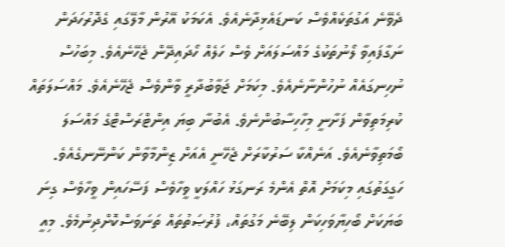ދެވޭނެ އަގުތަކެއްވެސް ކަނޑައެޅިދާނެއެވެ. އެކަމަކު އޭރުން މާލޭގައި ގެދޮރުހަދަން ނަގާފައިވާ ލޯނުތަކުގެ މައްސަލައަށް ވެސް ހަލެއް ހޯދައިދޭން ޖެހޭނެއެވެ. މިބަހުސް ނުހިނގައެއް ނުހުންނާނެއެވެ. މިކަމަށް ޖަވާބުދާރީ ވާންވެސް ޖެހޭނެއެވެ. މައްސަލަތައް ކުރިމަތިވާން ފަށާނީ މިހާހިސާބުންނެވެ. އެބުނާ ބިޔަ އިންޓްރަސްޓްގެ މައްސަލަ ބޯމަތިވާނެއެވެ. އަނެއްކާ ސަރުކާރަށް ޖެހޭނީ އެއަށް ޒިންމާވާން ކަންނޭނގެއެވެ.
ހަގީގަތުގައި މިކަމަށް އޮތް އެންމެ ރަނގަޅު ހައްލަކީ ވީހާވެސް ފަސޭހައިން ވީހާވެސް ގިނަ ބަޔަކަށް ބޯހިޔާވަހިކަން ލިބޭނެ މަގުތައް، ފުރުޞަތުތައް ތަނަވަސްކޮށްދިނުމެވެ. މިއީ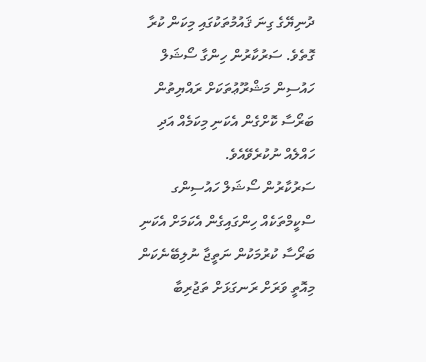ދުނިޔޭގެ ގިނަ ޤައުމުތަކުގައި މިކަން ކުރާ ގޮތެވެ. ސަރުކާރުން ހިންގާ ސޯޝަލް ހައުސިން މަޝްރޫޢުތަކަށް ރައްޔިތުން ބަރޯސާ ކޮށްގެން އެކަނި މިކަމެއް އަދި ހައްލެއް ނުކުރެވޭއެވެ.
ސަރުކާރުން ސޯޝަލް ހައުސިންގ ސްކީމްތަކެއް ހިންގައިގެން އެކަމަށް އެކަނި ބަރޯސާ ކުރުމަކުން ނަތީޖާ ނުލިބޭނެކަން މިއޮތީ ވަރަށް ރަނގަޅަށް ތަޖުރިބާ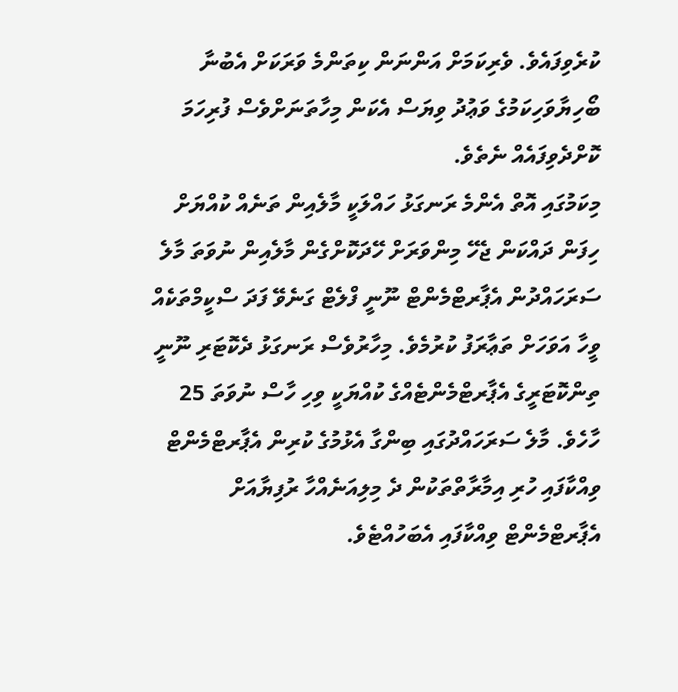ކުރެވިފައެވެ. ވެރިކަމަށް އަންނަން ކިތަންމެ ވަރަކަށް އެބުނާ ބޯހިޔާވަހިކަމުގެ ވަޢުދު ވިޔަސް އެކަން މިހާތަނަށްވެސް ފުރިހަމަ ކޮށްދެވިފައެއް ނެތެވެ.
މިކަމުގައި އޮތް އެންމެ ރަނގަޅު ހައްލަކީ މާލެއިން ތަނެއް ކުއްޔަށް ހިފަން ދައްކަން ޖެހޭ މިންވަރަށް ހޭދަކޮށްގެން މާލެއިން ނުވަތަ މާލެ ސަރަހައްދުން އެޕާރޓްމެންޓް ނޫނީ ފްލެޓް ގަނެވޭ ފަދަ ސްކީމްތަކެއް ވީހާ އަވަހަށް ތަޢާރަފު ކުރުމެވެ. މިހާރުވެސް ރަނގަޅު ދެކޮޓަރި ނޫނީ ތިންކޮޓަރީގެ އެޕާރޓްމެންޓެއްގެ ކުއްޔަކީ ވިހި ހާސް ނުވަތަ 25 ހާހެވެ. މާލެ ސަރަހައްދުގައި ބިންގާ އެޅުމުގެ ކުރިން އެޕާރޓްމެންޓް ވިއްކާފައި ހުރި އިމާރާތްތަކުން ދެ މިލިއަނެއްހާ ރުފިޔާއަށް އެޕާރޓްމެންޓް ވިއްކާފައި އެބަހުއްޓެވެ.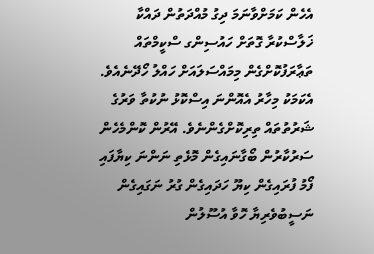އެހެން ކަމަށްވާނަމަ ދިގު މުއްދަތުން ދައްކާ ޚަލާސްކުރާ ގޮތަށް ހައުސިންގ ސްކީމްތައް ތަޢާރަފުކޮށްގެން މިމައްސަލައަށް ހައްލު ހޯދޭނެއެވެ. އެކަމަކު މިހާރު އެއޮންނަ އިސްކޮޅު ނުކުތާ ވަރުގެ ޝަރުތުތައް ތިރިކޮށްގެންނެވެ. އޭރުން ކޮންމެހެން ސަރުކާރުން ބޯގާނައިގެން މޮޅެތި ނަންނަ ކިޔާފައި ފޯމު ފުރައިގެން ކިޔޫ ހަދައިގެން ގުރު ނަގައިގެން ނަސީބުވެރިޔާ ހޮވާ އުސޫލުން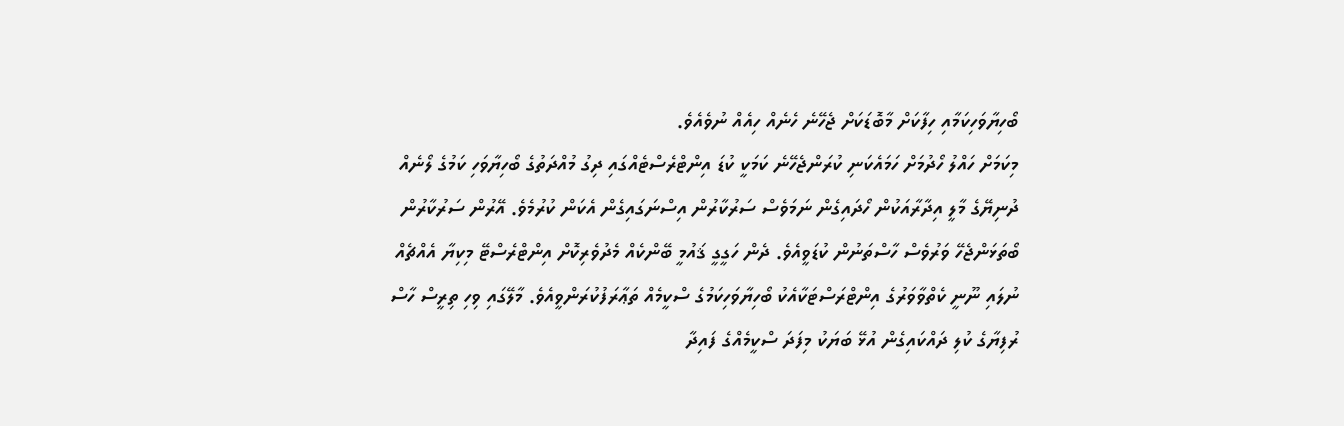ބޯހިޔާވަހިކަމާއި ހިފާކަށް މާބޮޑަކަށް ޖެހޭނެ ހެނެއް ހިއެއް ނުވެއެވެ.
މިކަމަށް ހައްލު ހޯދުމަށް ހަމައެކަނި ކުރަންޖެހޭނެ ކަމަކީ ކުޑަ އިންޓްރެސްޓެއްގައި ދިގު މުއްދަތުގެ ބޯހިޔާވަހި ކަމުގެ ލޯނެއް ދުނިޔޭގެ މާލީ އިދާރާއަކުން ހޯދައިގެން ނަމަވެސް ސަރުކާރުން އިސްނަގައިގެން އެކަން ކުރުމެވެ. އޭރުން ސަރުކާރުން ބޯތަޅަންޖެހޭ ވަރުވެސް ހާސްތަނުން ކުޑަވީއެވެ. ދެން ހަގީގީ ޤައުމީ ބޭންކެއް މެދުވެރިކޮށް އިންޓްރެސްޓޭ މިކިޔާ އެއްޗެއް ނުލައި ނޫނީ ކެތްވާވަރުގެ އިންޓްރަސްޓަކާއެކު ބޯހިޔާވަހިކަމުގެ ސްކީމެއް ތަޢާރަފުކުރަންވީއެވެ. މާލޭގައި ވިހި ތިރީސް ހާސް ރުފިޔާގެ ކުލި ދައްކައިގެން އުޅޭ ބަޔަކު މިފަދަ ސްކީމެއްގެ ފައިދާ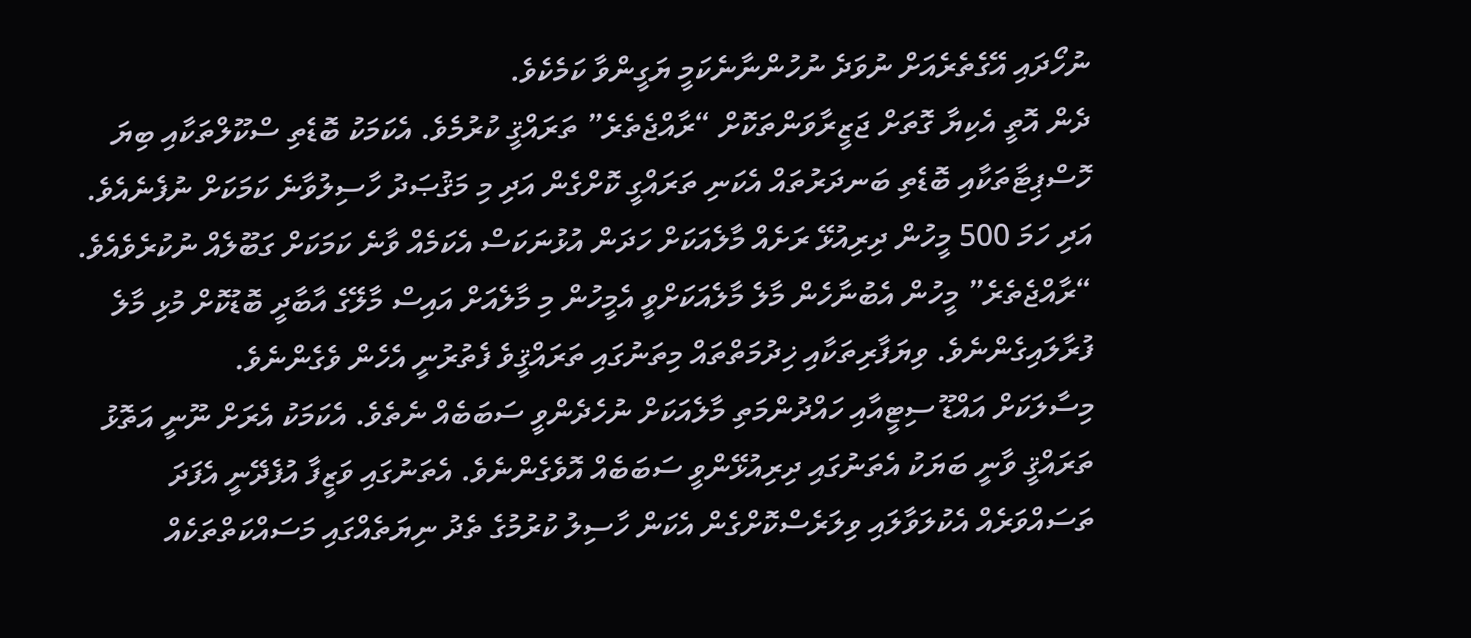ނުހޯދައި އޭގެތެރެއަށް ނުވަދެ ނުހުންނާނެކަމީ ޔަގީންވާ ކަމެކެވެ.
ދެން އޮތީ އެކިޔާ ގޮތަށް ޖަޒީރާވަންތަކޮށް “ރާއްޖެތެރެ” ތަރައްޤީ ކުރުމެވެ. އެކަމަކު ބޮޑެތި ސްކޫލްތަކާއި ބިޔަ ހޮސްޕިޓާތަކާއި ބޮޑެތި ބަނދަރުތައް އެކަނި ތަރައްގީ ކޮށްގެން އަދި މި މަޤުޞަދު ހާސިލުވާނެ ކަމަކަށް ނުފެނެއެވެ. އަދި ހަމަ 500 މީހުން ދިރިއުޅޭ ރަށެއް މާލެއަކަށް ހަދަން އުޅުނަކަސް އެކަމެއް ވާނެ ކަމަކަށް ގަބޫލެއް ނުކުރެވެއެވެ. “ރާއްޖެތެރެ” މީހުން އެބުނާހެން މާލެ މާލެއަކަށްވީ އެމީހުން މި މާލެއަށް އައިސް މާލޭގެ އާބާދީ ބޮޑުކޮށް މުޅި މާލެ ފުރާލައިގެންނެވެ. ވިޔަފާރިތަކާއި ޚިދުމަތްތައް މިތަނުގައި ތަރައްޤީވެ ފެތުރުނީ އެހެން ވެގެންނެވެ.
މިސާލަކަށް އައްޑޫ ސިޓީއާއި ހައްދުންމަތި މާލެއަކަށް ނުހެދެންވީ ސަބަބެއް ނެތެވެ. އެކަމަކު އެރަށް ނޫނީ އަތޮޅު ތަރައްޤީ ވާނީ ބަޔަކު އެތަނުގައި ދިރިއުޅޭންވީ ސަބަބެއް އޮވެގެންނެވެ. އެތަނުގައި ވަޒީފާ އުފެދޭނީ އެފަދަ ތަސައްވަރެއް އެކުލަވާލައި ވިލަރެސްކޮށްގެން އެކަން ހާސިލު ކުރުމުގެ ތެދު ނިޔަތެއްގައި މަސައްކަތްތަކެއް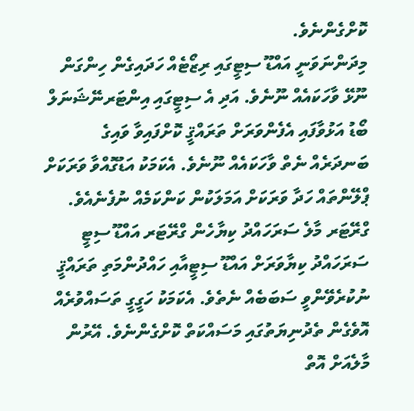ކޮށްގެންނެވެ.
މިދަންނަވަނީ އައްޑޫ ސިޓީގައި ރިޒޯޓެއް ހަދައިގެން ހިންގަން ނޫޅޭ ވާހަކައެއް ނޫނެވެ. އަދި އެ ސިޓީގައި އިންޓަރނޭޝަނަލް ބޯޑު އަޅުވާފައި އެފެންވަރަށް ތަރައްޤީ ކޮށްފައިވާ ވައިގެ ބަނދަރެއް ނެތް ވާހަކައެއް ނޫނެވެ. އެކަމަކު އަޑުގޮއްވާ ވަރަކަށް ޕްލޭންތައް ހަދާ ވަރަކަށް އަމަލަކުން ކަންކަމެއް ނުފެނެއެވެ. ގްރޭޓަރ މާލެ ސަރަހައްދު ކިޔާހެން ގްރޭޓަރ އައްޑޫ ސިޓީ ސަރަހައްދު ކިޔާވަރަށް އައްޑޫ ސިޓީއާއި ހައްދުންމަތި ތަރައްޤީ ނުކުރެވޭންވީ ސަބަބެއް ނެތެވެ. އެކަމަކު ހަގީގީ ތަސައްވުރެއް އޮވެގެން ތެދުނިޔަތުގައި މަސައްކަތް ކޮށްގެންނެވެ. އޭރުން މާލެއަށް އޮތް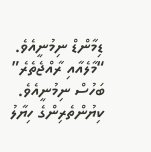ޑިމާންޑް ނިމުނީއެވެ. “މާލެއާއި ރާއްޖެތެރެ” ބަހުސް ނިމުނީއެވެ.
ކިޔުންތެރިންގެ ހިޔާލު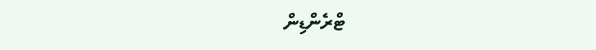ޓްރެންޑިން